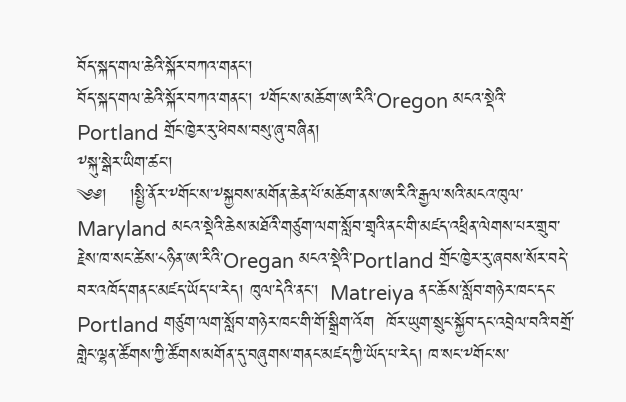བོད་སྐད་གལ་ཆེའི་སྐོར་བཀའ་གནང་།
བོད་སྐད་གལ་ཆེའི་སྐོར་བཀའ་གནང་། ༸གོང་ས་མཆོག་ཨ་རིའི་Oregon མངའ་སྡེའི་Portland གྲོང་ཁྱེར་རུ་ཕེབས་བསུ་ཞུ་བཞིན།
༸སྐུ་སྒེར་ཡིག་ཚང་།
༄༅།    །སྤྱི་ནོར་༸གོང་ས་༸སྐྱབས་མགོན་ཆེན་པོ་མཆོག་ནས་ཨ་རིའི་རྒྱལ་སའི་མངའ་ཁུལ་Maryland མངའ་སྡེའི་ཆེས་མཐོའི་གཙུག་ལག་སློབ་གྲྭའི་ནང་གི་མཛད་འཕྲིན་ལེགས་པར་གྲུབ་རྗེས་ཁ་སང་ཚེས་༨ཉིན་ཨ་རིའི་Oregan མངའ་སྡེའི་Portland གྲོང་ཁྱེར་རུ་ཞབས་སོར་བདེ་བར་འཁོད་གནང་མཛད་ཡོད་པ་རེད། ཁུལ་དེའི་ནང་།  Matreiya ནང་ཆོས་སློབ་གཉེར་ཁང་དང་ Portland གཙུག་ལག་སློབ་གཉེར་ཁང་གི་གོ་སྒྲིག་འོག  ཁོར་ཡུག་སྲུང་སྐྱོབ་དང་འབྲེལ་བའི་བགྲོ་གླེང་ལྷན་ཚོགས་ཀྱི་ཚོགས་མགོན་དུ་བཞུགས་གནང་མཛད་ཀྱི་ཡོད་པ་རེད། ཁ་སང་༸གོང་ས་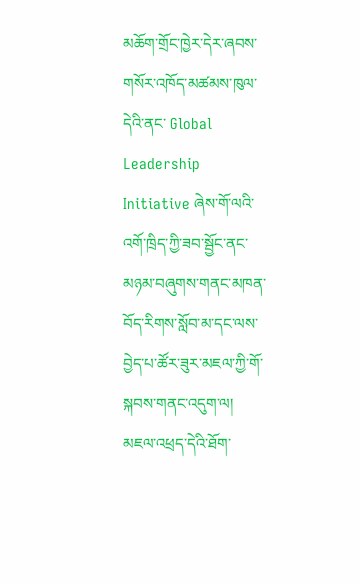མཆོག་གྲོང་ཁྱེར་དེར་ཞབས་གསོར་འཁོད་མཚམས་ཁུལ་དེའི་ནང་ Global Leadership Initiative ཞེས་གོ་ལའི་འགོ་ཁྲིད་ཀྱི་ཟབ་སྦྱོང་ནང་མཉམ་བཞུགས་གནང་མཁན་བོད་རིགས་སློབ་མ་དང་ལས་བྱེད་པ་ཚོར་ཟུར་མཇལ་ཀྱི་གོ་སྐབས་གནང་འདུག་ལ། མཇལ་འཕྲད་དེའི་ཐོག་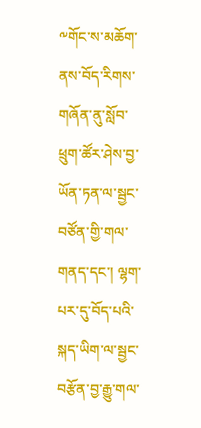༸གོང་ས་མཆོག་ནས་བོད་རིགས་གཞོན་ནུ་སློབ་ཕྲུག་ཚོར་ཤེས་བྱ་ཡོན་ཏན་ལ་སྦྱང་བཙོན་གྱི་གལ་གནད་དང་། ལྷག་པར་དུ་བོད་པའི་སྐད་ཡིག་ལ་སྦྱང་བརྩོན་བྱ་རྒྱུ་གལ་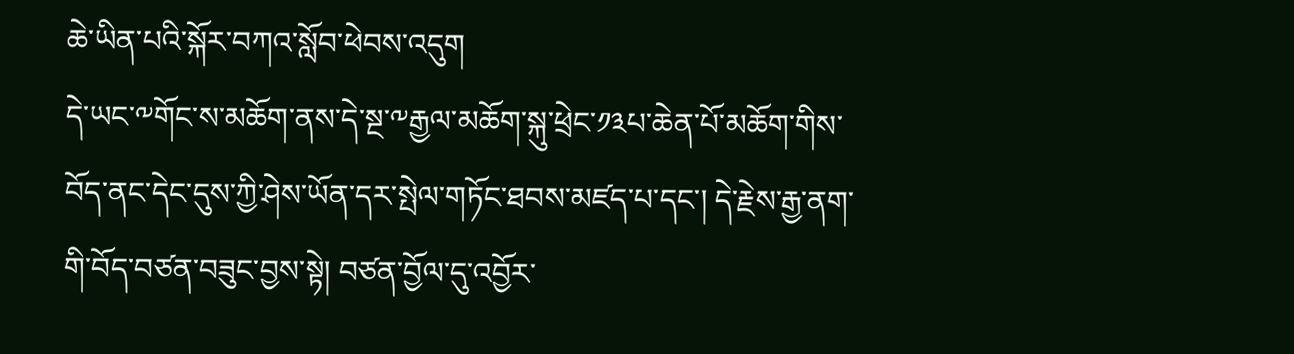ཆེ་ཡིན་པའི་སྐོར་བཀའ་སློབ་ཕེབས་འདུག
དེ་ཡང་༸གོང་ས་མཆོག་ནས་དེ་སྔ་༸རྒྱལ་མཆོག་སྐུ་ཕྲེང་༡༣པ་ཆེན་པོ་མཆོག་གིས་བོད་ནང་དེང་དུས་ཀྱི་ཤེས་ཡོན་དར་སྤེལ་གཏོང་ཐབས་མཛད་པ་དང་། དེ་རྗེས་རྒྱ་ནག་གི་བོད་བཙན་བཟུང་བྱས་སྟེ། བཙན་བྱོལ་དུ་འབྱོར་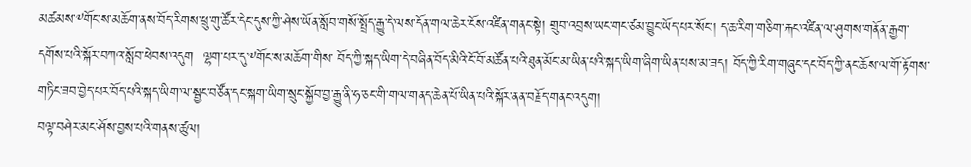མཚམས་༸གོང་ས་མཆོག་ནས་བོད་རིགས་ཕྲུ་གུ་ཚོར་དེང་དུས་ཀྱི་ཤེས་ཡོན་སློབ་གསོ་སྤྲོད་རྒྱུ་དེ་ལས་དོན་གལ་ཆེར་ངོས་འཛིན་གནང་སྟེ། གྲུབ་འབྲས་ཡང་གང་ཙམ་བྱུང་ཡོད་པར་སོང་། ད་ཆ་རིག་གཅིག་རྐང་འཛིན་ལ་ཤུགས་གནོན་རྒྱག་དགོས་པའི་སྐོར་བཀའ་སློབ་ཕེབས་འདུག  ལྷག་པར་དུ་༸གོང་ས་མཆོག་གིས་ བོད་ཀྱི་སྐད་ཡིག་དེ་བཞིན་བོད་མིའི་ངོ་བོ་མཚོན་པའི་ཐུན་མོང་མ་ཡིན་པའི་སྐད་ཡིག་ཞིག་ཡིན་པས་མ་ཟད། བོད་ཀྱི་རིག་གཞུང་དང་བོད་ཀྱི་ནང་ཆོས་ལ་གོ་རྟོགས་གཏིང་ཟབ་བྱེད་པར་བོད་པའི་སྐད་ཡིག་ལ་སྦྱང་བཙོན་དང་སྐག་ཡིག་སྲུང་སྐྱོབ་བྱ་རྒྱུ་ནི་ཧ་ཅང་གི་གལ་གནད་ཆེན་པོ་ཡིན་པའི་སྐོར་ནན་བརྗོད་གནང་འདུག།
བལྟ་བཤེར་མང་ཤོས་བྱས་པའི་གནས་ཚུལ།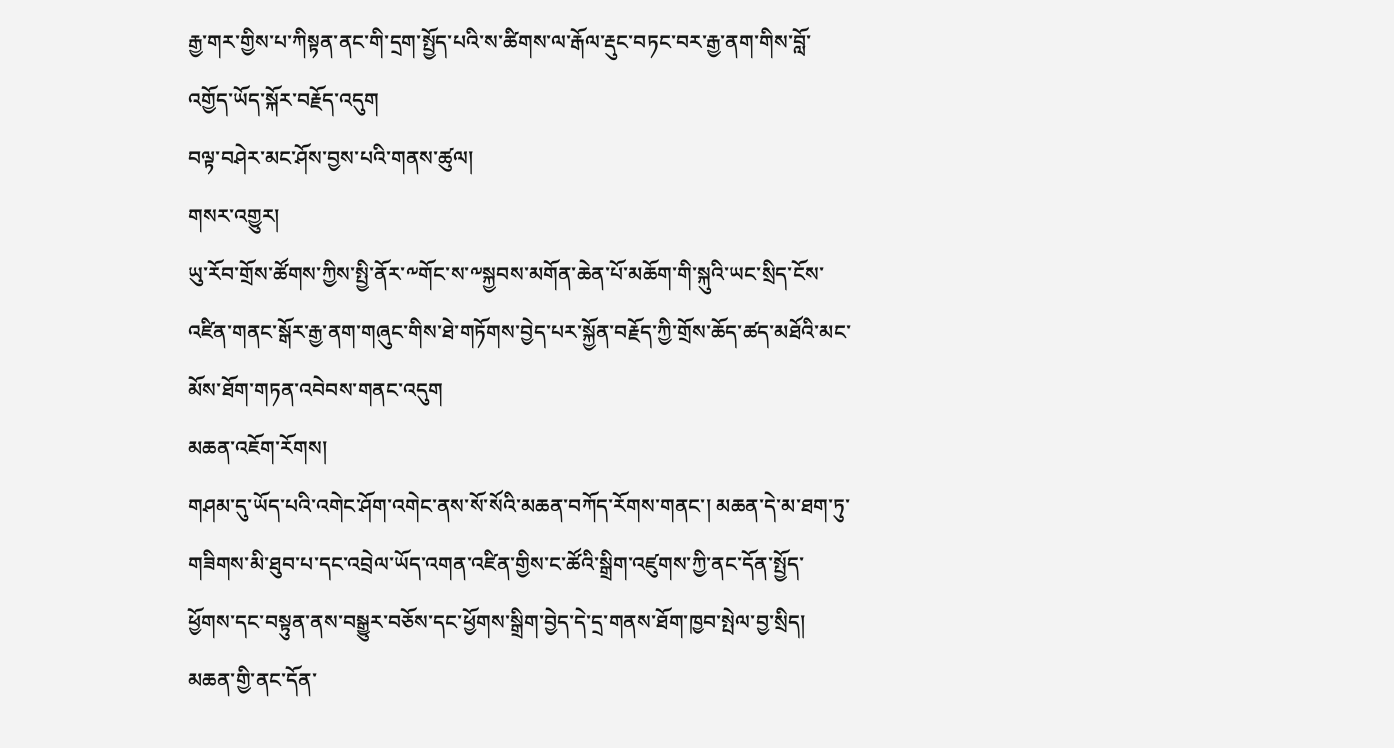རྒྱ་གར་གྱིས་པ་ཀིསྟན་ནང་གི་དྲག་སྤྱོད་པའི་ས་ཚིགས་ལ་རྒོལ་རྡུང་བཏང་བར་རྒྱ་ནག་གིས་བློ་འགྱོད་ཡོད་སྐོར་བརྗོད་འདུག
བལྟ་བཤེར་མང་ཤོས་བྱས་པའི་གནས་ཚུལ།
གསར་འགྱུར།
ཡུ་རོབ་གྲོས་ཚོགས་ཀྱིས་སྤྱི་ནོར་༸གོང་ས་༸སྐྱབས་མགོན་ཆེན་པོ་མཆོག་གི་སྐུའི་ཡང་སྲིད་ངོས་འཛིན་གནང་སྒོར་རྒྱ་ནག་གཞུང་གིས་ཐེ་གཏོགས་བྱེད་པར་སྐྱོན་བརྗོད་ཀྱི་གྲོས་ཆོད་ཚད་མཐོའི་མང་མོས་ཐོག་གཏན་འབེབས་གནང་འདུག
མཆན་འཇོག་རོགས།
གཤམ་དུ་ཡོད་པའི་འགེང་ཤོག་འགེང་ནས་སོ་སོའི་མཆན་བཀོད་རོགས་གནང་། མཆན་དེ་མ་ཐག་ཏུ་གཟིགས་མི་ཐུབ་པ་དང་འབྲེལ་ཡོད་འགན་འཛིན་གྱིས་ང་ཚོའི་སྒྲིག་འཛུགས་ཀྱི་ནང་དོན་སྤྱོད་ཕྱོགས་དང་བསྟུན་ནས་བསྒྱུར་བཅོས་དང་ཕྱོགས་སྒྲིག་བྱེད་དེ་དྲ་གནས་ཐོག་ཁྱབ་སྤེལ་བྱ་སྲིད། མཆན་གྱི་ནང་དོན་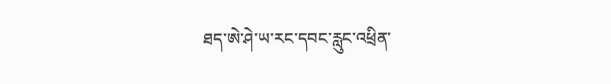ཐད་ཨེ་ཤེ་ཡ་རང་དབང་རླུང་འཕྲིན་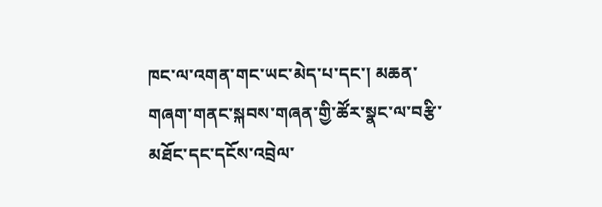ཁང་ལ་འགན་གང་ཡང་མེད་པ་དང་། མཆན་གཞག་གནང་སྐབས་གཞན་གྱི་ཚོར་སྣང་ལ་བརྩི་མཐོང་དང་དངོས་འབྲེལ་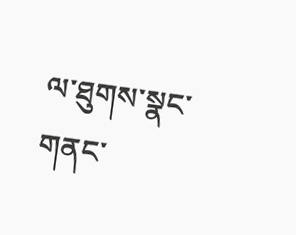ལ་ཐུགས་སྣང་གནང་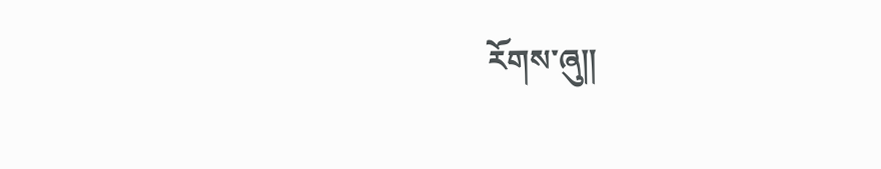རོགས་ཞུ༎